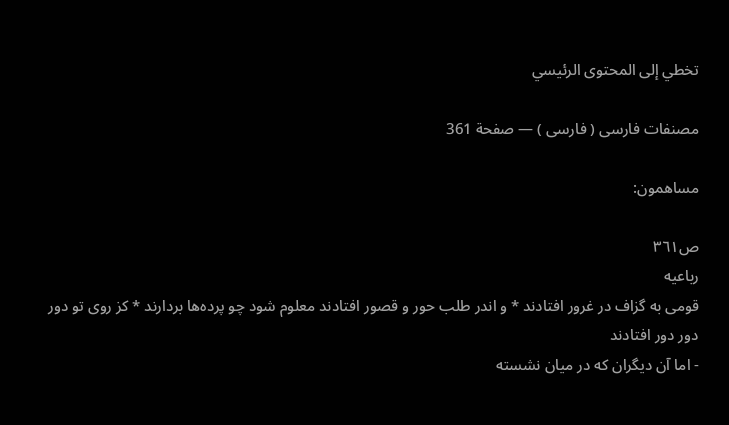تخطي إلى المحتوى الرئيسي

مصنفات فارسى ( فارسى ) — صفحة 361

مساهمون:

ص٣٦١
رباعيه
قومى به گزاف در غرور افتادند * و اندر طلب حور و قصور افتادند معلوم شود چو پرده‌ها بردارند * كز روى تو دور دور دور افتادند
- اما آن ديگران كه در ميان نشسته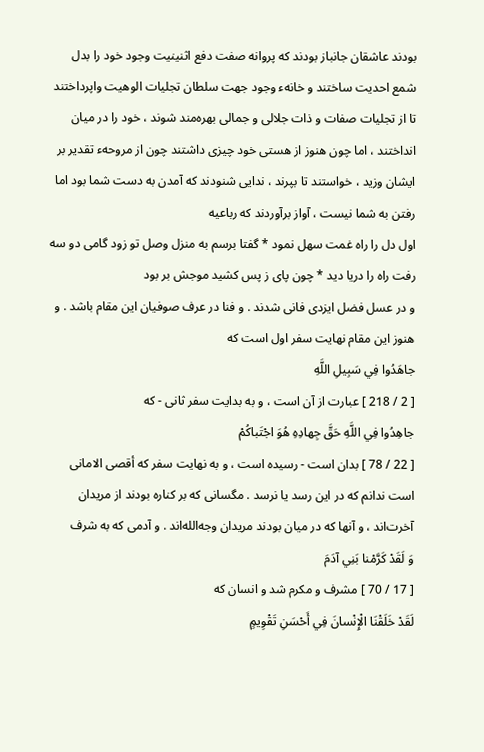بودند عاشقان جانباز بودند كه پروانه صفت دفع اثنينيت وجود خود را بدل شمع احديت ساختند و خانهء وجود جهت سلطان تجليات الوهيت واپرداختند تا از تجليات صفات و ذات جلالى و جمالى بهره‌مند شوند ، خود را در ميان انداختند ، اما چون هنوز از هستى خود چيزى داشتند چون از مروحهء تقدير بر ايشان وزيد ، خواستند تا بپرند ، ندايى شنودند كه آمدن به دست شما بود اما رفتن به شما نيست ، آواز برآوردند كه رباعيه
اول دل را راه غمت سهل نمود * گفتا برسم به منزل وصل تو زود گامى دو سه رفت راه را دريا ديد * چون پاى ز پس كشيد موجش بر بود
و در عسل فضل ايزدى فانى شدند . و فنا در عرف صوفيان اين مقام باشد . و هنوز اين مقام نهايت سفر اول است كه
جاهَدُوا فِي سَبِيلِ اللَّهِ
[ 2 / 218 ] عبارت از آن است ، و به بدايت سفر ثانى - كه
جاهِدُوا فِي اللَّهِ حَقَّ جِهادِهِ هُوَ اجْتَباكُمْ
[ 22 / 78 ] بدان است - رسيده است ، و به نهايت سفر كه أقصى الامانى است ندانم كه در اين رسد يا نرسد . مگسانى كه بر كناره بودند از مريدان آخرت‌اند ، و آنها كه در ميان بودند مريدان وجه‌الله‌اند . و آدمى كه به شرف
وَ لَقَدْ كَرَّمْنا بَنِي آدَمَ
[ 17 / 70 ] مشرف و مكرم شد و انسان كه
لَقَدْ خَلَقْنَا الْإِنْسانَ فِي أَحْسَنِ تَقْوِيمٍ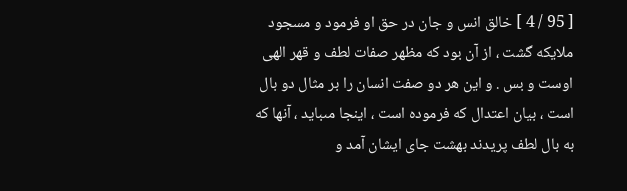[ 95 / 4 ] خالق انس و جان در حق او فرمود و مسجود ملايكه گشت ، از آن بود كه مظهر صفات لطف و قهر الهى اوست و بس . و اين هر دو صفت انسان را بر مثال دو بال است ، بيان اعتدال كه فرموده است ، اينجا مىبايد ، آنها كه به بال لطف پريدند بهشت جاى ايشان آمد و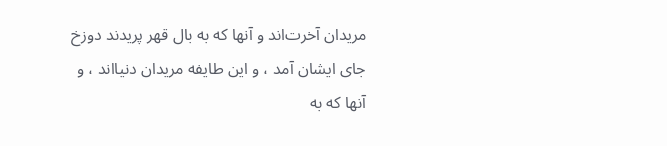مريدان آخرت‌اند و آنها كه به بال قهر پريدند دوزخ جاى ايشان آمد ، و اين طايفه مريدان دنيااند ، و آنها كه به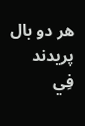هر دو بال پريدند
فِي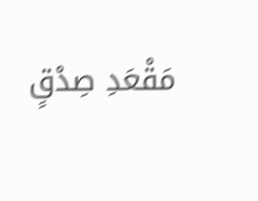مَقْعَدِ صِدْقٍ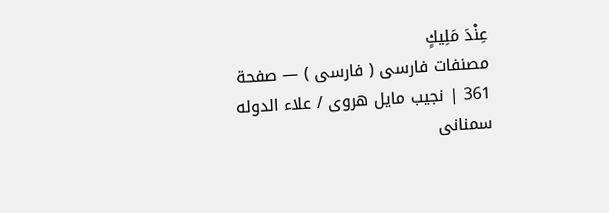عِنْدَ مَلِيكٍ
مصنفات فارسى ( فارسى ) — صفحة 361 | نجيب مايل هروى / علاء الدوله سمنانى